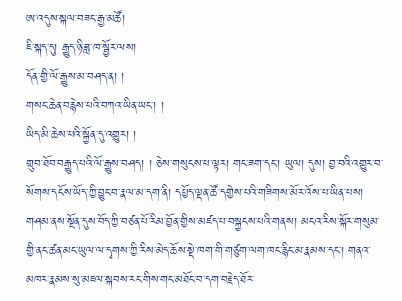ཨ་འདུས་སྐལ་བཟང་རྒྱ་མཚོ།
ཇི་སྐད་དུ། རྒྱུད་ཉི་ཟླ་ཁ་སྦྱོར་ལས།
དོན་གྱི་ལོ་རྒྱུས་མ་བཤད་ན། །
གསང་ཆེན་བརྙེས་པའི་བཀའ་ཡིན་ཡང་། །
ཡིད་མི་ཆེས་པའི་སྐྱོན་དུ་འགྱུར། །
གྲུབ་ཐོབ་བརྒྱུད་པའི་ལོ་རྒྱུས་བཤད། ། ཅེས་གསུངས་པ་ལྟར། གང་ཟག་དང་། ཡུལ། དུས། བྱ་བའི་འགྱུར་བ་སོགས་དངོས་ཡོད་ཀྱི་བྱུང་བ་རྣལ་མ་དག་ནི། དཔྱོད་ལྡན་ཚོ་དགྱེས་པའི་གཟིགས་མོར་འོས་པ་ཡིན་པས། གཤམ་ནས་སྔོན་དུས་བོད་ཀྱི་བཙན་པོ་རིམ་བྱོན་གྱིས་མཛད་པ་བསྐྱངས་པའི་གནས། མངའ་རིས་སྐོར་གསུམ་གྱི་ནང་ཚན་མང་ཡུལ་ལ་དྭགས་ཀྱི་རིས་མེད་ཆོས་སྡེ་ཁག་གི་གཙུག་ལག་ཁང་རྙིང་མ་རྣམས་དང་། གནའ་མཁར་རྣམས་སུ་མཇལ་སྐབས་རང་གིས་གང་མཐོང་བ་དག་བརྗེད་ཐོར་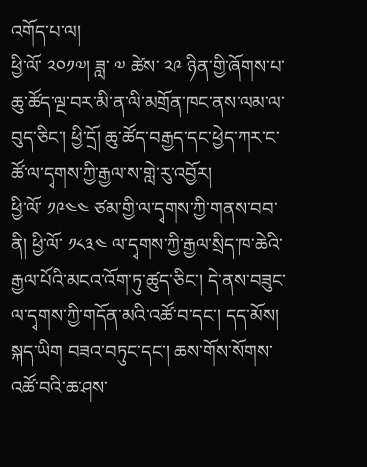འགོད་པ་ལ།
ཕྱི་ལོ་ ༢༠༡༧། ཟླ་ ༧ ཚེས་ ༢༩ ཉིན་གྱི་ཞོགས་པ་ཆུ་ཚོད་ལྔ་བར་མི་ན་ལི་མགྲོན་ཁང་ནས་ལམ་ལ་བུད་ཅིང་། ཕྱི་དྲོ། ཆུ་ཚོད་བརྒྱད་དང་ཕྱེད་ཀར་ང་ཚོ་ལ་དྭགས་ཀྱི་རྒྱལ་ས་གླེ་རུ་འབྱོར།
ཕྱི་ལོ་ ༡༩༤༤ ཙམ་གྱི་ལ་དྭགས་ཀྱི་གནས་བབ་ནི། ཕྱི་ལོ་ ༡༨༣༤ ལ་དྭགས་ཀྱི་རྒྱལ་སྲིད་ཁ་ཆེའི་རྒྱལ་པོའི་མངའ་འོག་ཏུ་ཚུད་ཅིང་། དེ་ནས་བཟུང་ལ་དྭགས་ཀྱི་གདོན་མའི་འཚོ་བ་དང་། དད་མོས། སྐད་ཡིག བཟའ་བཏུང་དང་། ཆས་གོས་སོགས་འཚོ་བའི་ཆ་ཤས་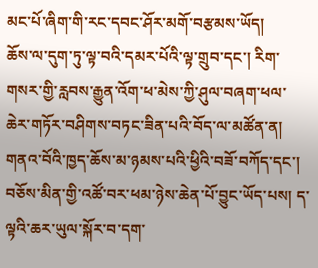མང་པོ་ཞིག་གི་རང་དབང་ཤོར་མགོ་བརྩམས་ཡོད།
ཆོས་ལ་དུག་ཏུ་ལྟ་བའི་དམར་པོའི་ལྟ་གྲུབ་དང་། རིག་གསར་གྱི་རླབས་རྒྱུན་འོག་ཕ་མེས་ཀྱི་ཤུལ་བཞག་ཕལ་ཆེར་གཏོར་བཤིགས་བཏང་ཟིན་པའི་བོད་ལ་མཚོན་ན། གནའ་བོའི་ཁྱད་ཆོས་མ་ཉམས་པའི་ཕྱིའི་བཟོ་བཀོད་དང་། བཅོས་མིན་གྱི་འཚོ་བར་ཕམ་ཉེས་ཆེན་པོ་བྱུང་ཡོད་པས། ད་ལྟའི་ཆར་ཡུལ་སྐོར་བ་དག་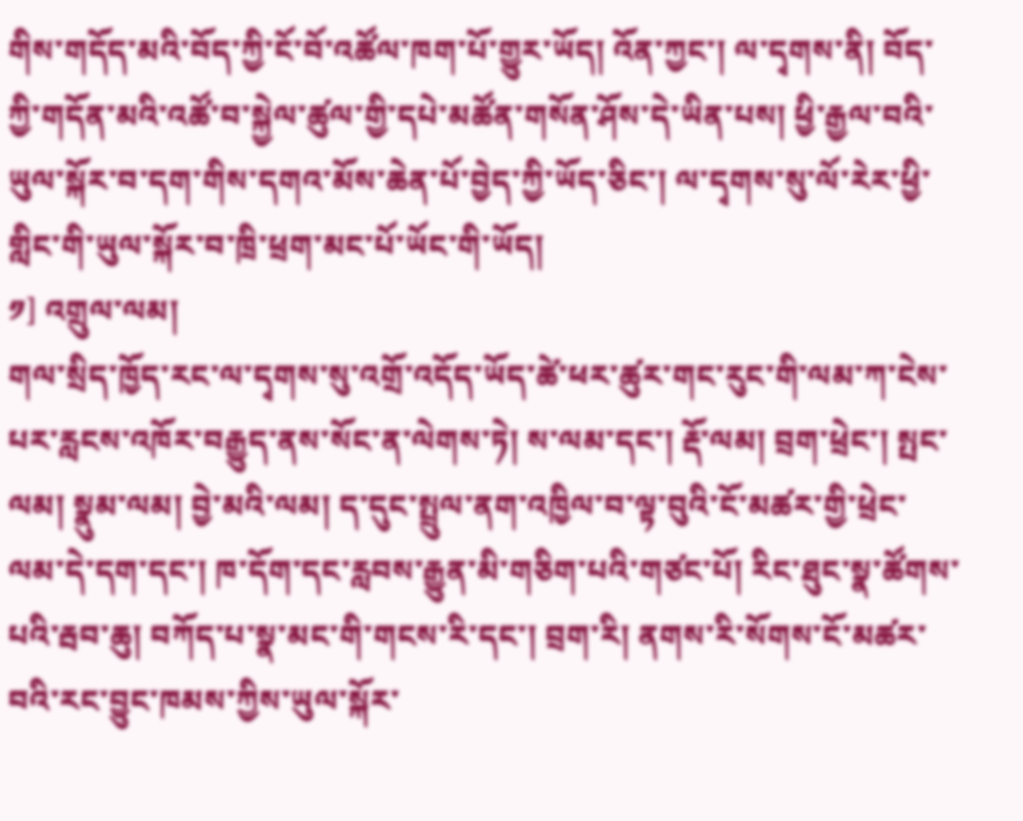གིས་གདོད་མའི་བོད་ཀྱི་ངོ་བོ་འཚོལ་ཁག་པོ་གྱུར་ཡོད། འོན་ཀྱང་། ལ་དྭགས་ནི། བོད་ཀྱི་གདོན་མའི་འཚོ་བ་སྐྱེལ་ཚུལ་གྱི་དཔེ་མཚོན་གསོན་ཤོས་དེ་ཡིན་པས། ཕྱི་རྒྱལ་བའི་ཡུལ་སྐོར་བ་དག་གིས་དགའ་མོས་ཆེན་པོ་བྱེད་ཀྱི་ཡོད་ཅིང་། ལ་དྭགས་སུ་ལོ་རེར་ཕྱི་གླིང་གི་ཡུལ་སྐོར་བ་ཁྲི་ཕྲག་མང་པོ་ཡོང་གི་ཡོད།
༡] འགྲུལ་ལམ།
གལ་སྲིད་ཁྱོད་རང་ལ་དྭགས་སུ་འགྲོ་འདོད་ཡོད་ཚེ་ཕར་ཚུར་གང་རུང་གི་ལམ་ཀ་ངེས་པར་རླངས་འཁོར་བརྒྱུད་ནས་སོང་ན་ལེགས་ཏེ། ས་ལམ་དང་། རྡོ་ལམ། བྲག་ཕྲེང་། སྤང་ལམ། སྣུམ་ལམ། བྱེ་མའི་ལམ། ད་དུང་སྤྲུལ་ནག་འཁྱིལ་བ་ལྟ་བུའི་ངོ་མཚར་གྱི་ཕྲེང་ལམ་དེ་དག་དང་། ཁ་དོག་དང་རླབས་རྒྱུན་མི་གཅིག་པའི་གཙང་པོ། རིང་ཐུང་སྣ་ཚོགས་པའི་རྦབ་ཆུ། བཀོད་པ་སྣ་མང་གི་གངས་རི་དང་། བྲག་རི། ནགས་རི་སོགས་ངོ་མཚར་བའི་རང་བྱུང་ཁམས་ཀྱིས་ཡུལ་སྐོར་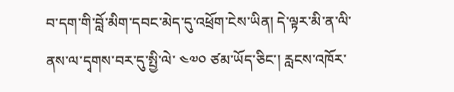བ་དག་གི་བློ་མིག་དབང་མེད་དུ་འཕྲོག་ངེས་ཡིན། དེ་ལྟར་མི་ན་ལི་ནས་ལ་དྭགས་བར་དུ་སྤྱི་ལེ་ ༤༧༠ ཙམ་ཡོད་ཅིང་། རླངས་འཁོར་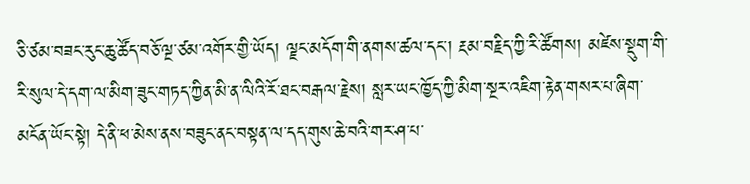ཅི་ཙམ་བཟང་རུང་ཆུ་ཚོད་བཅོ་ལྔ་ཙམ་འགོར་གྱི་ཡོད། ལྗང་མདོག་གི་ནགས་ཚལ་དང་། རྔམ་བརྗིད་ཀྱི་རི་ཚོགས། མཛེས་སྡུག་གི་རི་སུལ་དེ་དག་ལ་མིག་ཟུང་གཏད་ཀྱིན་མི་ན་ལིའི་རོ་ཐང་བརྒལ་རྗེས། སླར་ཡང་ཁྱོད་ཀྱི་མིག་སྔར་འཇིག་རྟེན་གསར་པ་ཞིག་མངོན་ཡོང་སྟེ། དེ་ནི་ཕ་མེས་ནས་བཟུང་ནང་བསྟན་ལ་དད་གུས་ཆེ་བའི་གར་ཤ་པ་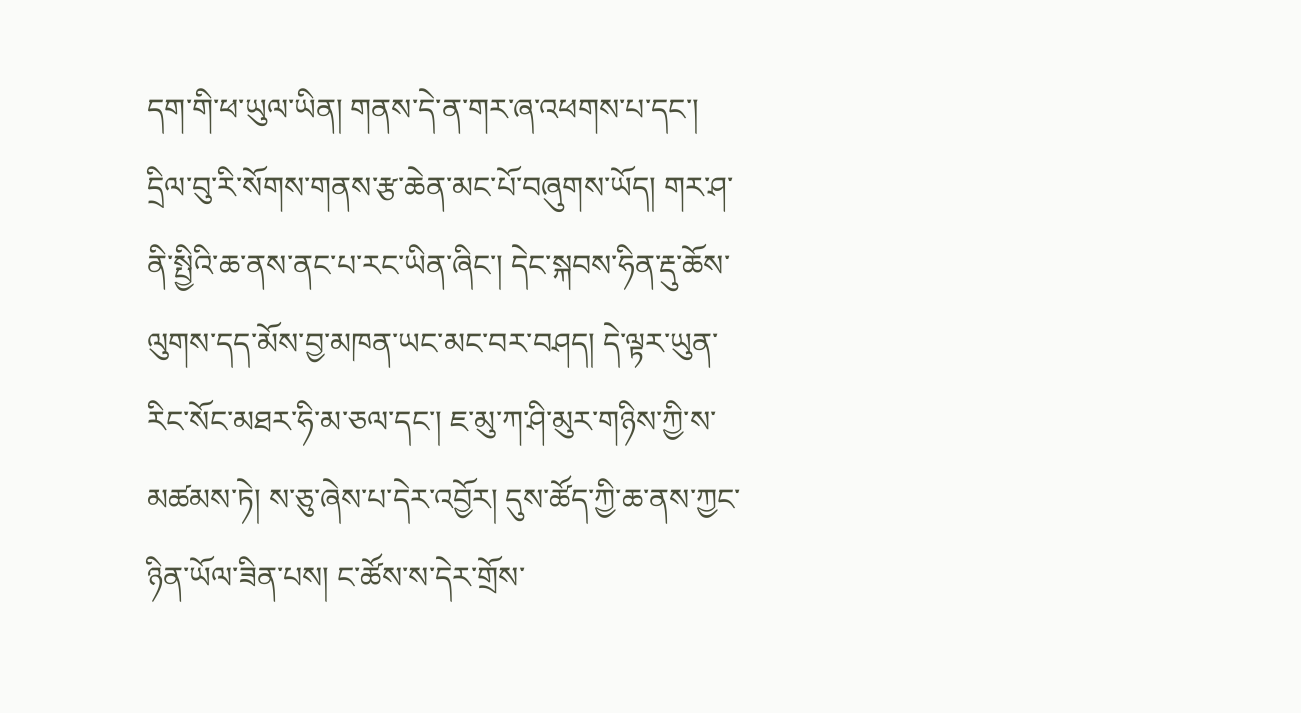དག་གི་ཕ་ཡུལ་ཡིན། གནས་དེ་ན་གར་ཞ་འཕགས་པ་དང་། དྲིལ་བུ་རི་སོགས་གནས་རྩ་ཆེན་མང་པོ་བཞུགས་ཡོད། གར་ཤ་ནི་སྤྱིའི་ཆ་ནས་ནང་པ་རང་ཡིན་ཞིང་། དེང་སྐབས་ཧིན་རྡུ་ཆོས་ལུགས་དད་མོས་བྱ་མཁན་ཡང་མང་བར་བཤད། དེ་ལྟར་ཡུན་རིང་སོང་མཐར་ཧི་མ་ཅལ་དང་། ཇ་མུ་ཀ་ཤི་མུར་གཉིས་ཀྱི་ས་མཚམས་ཏེ། ས་ཅུ་ཞེས་པ་དེར་འབྱོར། དུས་ཚོད་ཀྱི་ཆ་ནས་ཀྱང་ཉིན་ཡོལ་ཟིན་པས། ང་ཚོས་ས་དེར་གྲོས་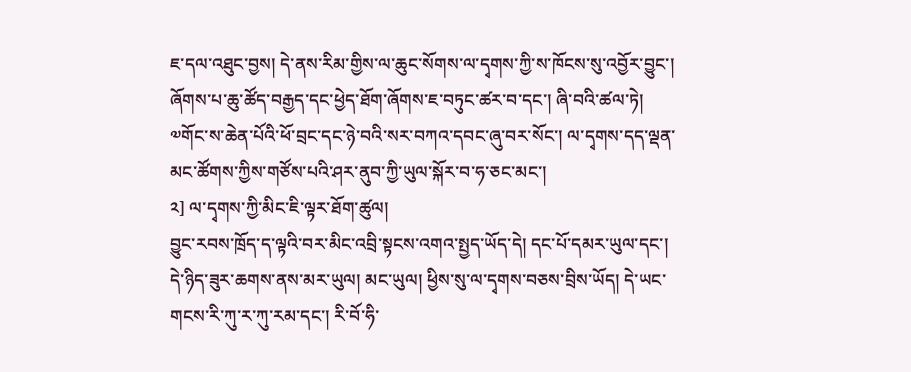ཇ་དལ་འཐུང་བྱས། དེ་ནས་རིམ་གྱིས་ལ་ཆུང་སོགས་ལ་དྭགས་ཀྱི་ས་ཁོངས་སུ་འབྱོར་བྱུང་།
ཞོགས་པ་ཆུ་ཚོད་བརྒྱད་དང་ཕྱེད་ཐོག་ཞོགས་ཇ་བཏུང་ཚར་བ་དང་། ཞི་བའི་ཚལ་ཏེ། ༧གོང་ས་ཆེན་པོའི་ཕོ་བྲང་དང་ཉེ་བའི་སར་བཀའ་དབང་ཞུ་བར་སོང་། ལ་དྭགས་དད་ལྡན་མང་ཚོགས་ཀྱིས་གཙོས་པའི་ཤར་ནུབ་ཀྱི་ཡུལ་སྐོར་བ་ཧ་ཅང་མང་།
༢] ལ་དྭགས་ཀྱི་མིང་ཇི་ལྟར་ཐོག་ཚུལ།
བྱུང་རབས་ཁྲོད་ད་ལྟའི་བར་མིང་འབྲི་སྟངས་འགའ་སྤྱད་ཡོད་དེ། དང་པོ་དམར་ཡུལ་དང་། དེ་ཉིད་ཟུར་ཆགས་ནས་མར་ཡུལ། མང་ཡུལ། ཕྱིས་སུ་ལ་དྭགས་བཅས་བྲིས་ཡོད། དེ་ཡང་གངས་རི་ཀུ་ར་ཀུ་རམ་དང་། རི་བོ་ཧི་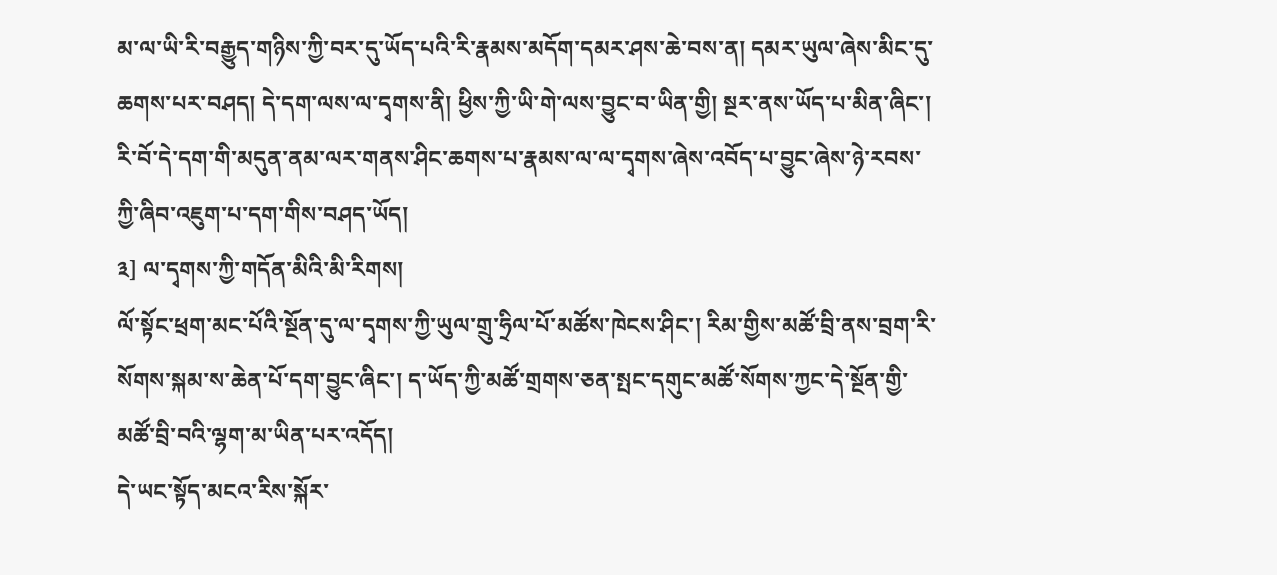མ་ལ་ཡི་རི་བརྒྱུད་གཉིས་ཀྱི་བར་དུ་ཡོད་པའི་རི་རྣམས་མདོག་དམར་ཤས་ཆེ་བས་ན། དམར་ཡུལ་ཞེས་མིང་དུ་ཆགས་པར་བཤད། དེ་དག་ལས་ལ་དྭགས་ནི། ཕྱིས་ཀྱི་ཡི་གེ་ལས་བྱུང་བ་ཡིན་གྱི། སྔར་ནས་ཡོད་པ་མིན་ཞིང་། རི་བོ་དེ་དག་གི་མདུན་ནམ་ལར་གནས་ཤིང་ཆགས་པ་རྣམས་ལ་ལ་དྭགས་ཞེས་འབོད་པ་བྱུང་ཞེས་ཉེ་རབས་ཀྱི་ཞིབ་འཇུག་པ་དག་གིས་བཤད་ཡོད།
༣] ལ་དྭགས་ཀྱི་གདོན་མིའི་མི་རིགས།
ལོ་སྟོང་ཕྲག་མང་པོའི་སྔོན་དུ་ལ་དྭགས་ཀྱི་ཡུལ་གྲུ་ཧྲིལ་པོ་མཚོས་ཁེངས་ཤིང་། རིམ་གྱིས་མཚོ་བྲི་ནས་བྲག་རི་སོགས་སྐམ་ས་ཆེན་པོ་དག་བྱུང་ཞིང་། ད་ཡོད་ཀྱི་མཚོ་གྲགས་ཅན་སྤང་དགུང་མཚོ་སོགས་ཀྱང་དེ་སྔོན་གྱི་མཚོ་བྲི་བའི་ལྷག་མ་ཡིན་པར་འདོད།
དེ་ཡང་སྟོད་མངའ་རིས་སྐོར་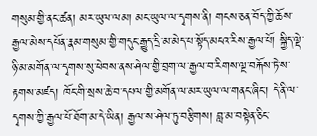གསུམ་གྱི་ནང་ཚན། མར་ཡུལ་ལམ། མང་ཡུལ་ལ་དྭགས་ནི། གངས་ཅན་བོད་ཀྱི་ཆོས་རྒྱལ་མེས་དཔོན་རྣམ་གསུམ་གྱི་གདུང་རྒྱུད་དྲི་མ་མེད་པ་སྟོད་མངའ་རིས་རྒྱལ་པོ། སྐྱིད་ལྡེ་ཉི་མ་མགོན་ལ་དྭགས་སུ་ཕེབས་ནས་ཤེལ་གྱི་བྲག་ལ་རྒྱལ་བ་རིགས་ལྔ་བརྐོས་ཏེ་ས་རྟགས་མཛད། ཁོང་གི་སྲས་ཆེ་བ་དཔལ་གྱི་མགོན་ལ་མར་ཡུལ་ལ་གནང་ཞིང་། དེ་ནི་ལ་དྭགས་ཀྱི་རྒྱལ་པོ་ཐོག་མ་དེ་ཡིན། རྒྱལ་ས་ཤེལ་ཏུ་བརྩིགས། བླ་མ་བསྟེན་ཅིང་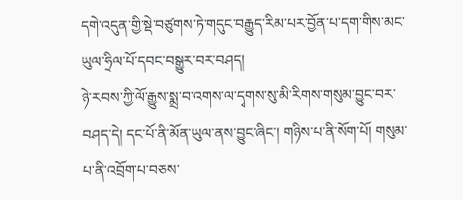དགེ་འདུན་གྱི་སྡེ་བཙུགས་ཏེ་གདུང་བརྒྱུད་རིམ་པར་བྱོན་པ་དག་གིས་མང་ཡུལ་ཧྲིལ་པོ་དབང་བསྒྱུར་བར་བཤད།
ཉེ་རབས་ཀྱི་ལོ་རྒྱུས་སྨྲ་བ་འགས་ལ་དྭགས་སུ་མི་རིགས་གསུམ་བྱུང་བར་བཤད་དེ། དང་པོ་ནི་མོན་ཡུལ་ནས་བྱུང་ཞིང་། གཉིས་པ་ནི་སོག་པོ། གསུམ་པ་ནི་འབྲོག་པ་བཅས་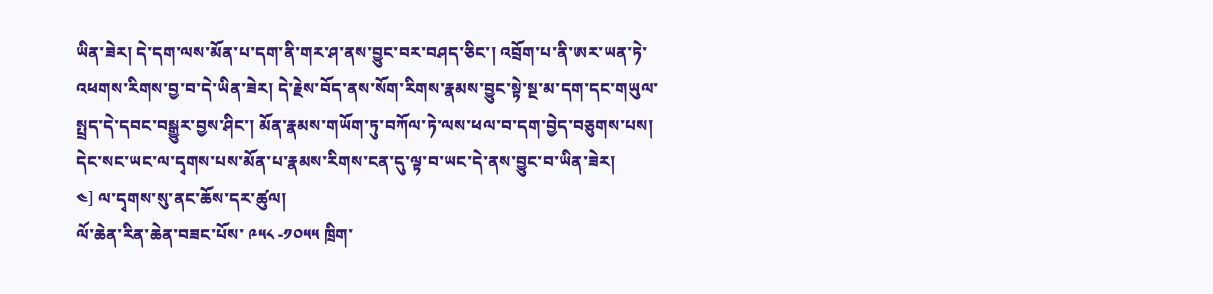ཡིན་ཟེར། དེ་དག་ལས་མོན་པ་དག་ནི་གར་ཤ་ནས་བྱུང་བར་བཤད་ཅིང་། འབྲོག་པ་ནི་ཨར་ཡན་ཏེ་འཕགས་རིགས་བྱ་བ་དེ་ཡིན་ཟེར། དེ་རྗེས་བོད་ནས་སོག་རིགས་རྣམས་བྱུང་སྟེ་སྔ་མ་དག་དང་གཡུལ་སྤྲད་དེ་དབང་བསྒྱུར་བྱས་ཤིང་། མོན་རྣམས་གཡོག་ཏུ་བཀོལ་ཏེ་ལས་ཕལ་བ་དག་བྱེད་བཅུགས་པས། དེང་སང་ཡང་ལ་དྭགས་པས་མོན་པ་རྣམས་རིགས་ངན་དུ་ལྟ་བ་ཡང་དེ་ནས་བྱུང་བ་ཡིན་ཟེར།
༤] ལ་དྭགས་སུ་ནང་ཆོས་དར་ཚུལ།
ལོ་ཆེན་རིན་ཆེན་བཟང་པོས་ ༩༥༨ -༡༠༥༥ ཁྲིག་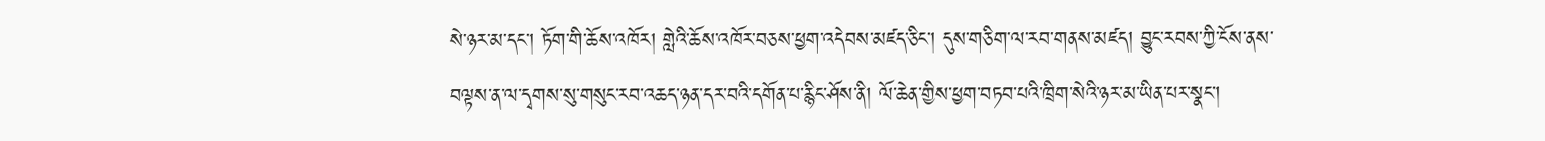སེ་ཉར་མ་དང་། ཏོག་གི་ཆོས་འཁོར། གླེའི་ཆོས་འཁོར་བཅས་ཕྱག་འདེབས་མཛད་ཅིང་། དུས་གཅིག་ལ་རབ་གནས་མཛད། བྱུང་རབས་ཀྱི་ངོས་ནས་བལྟས་ན་ལ་དྭགས་སུ་གསུང་རབ་འཆད་ཉན་དར་བའི་དགོན་པ་རྙིང་ཤོས་ནི། ལོ་ཆེན་གྱིས་ཕྱག་བཏབ་པའི་ཁྲིག་སེའི་ཉར་མ་ཡིན་པར་སྣང་།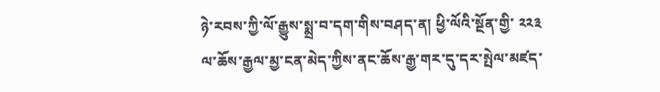ཉེ་རབས་ཀྱི་ལོ་རྒྱུས་སྨྲ་བ་དག་གིས་བཤད་ན། ཕྱི་ལོའི་སྔོན་གྱི་ ༢༢༣ ལ་ཆོས་རྒྱལ་མྱ་ངན་མེད་ཀྱིས་ནང་ཆོས་རྒྱ་གར་དུ་དར་སྤེལ་མཛད་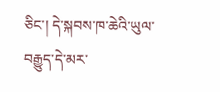ཅིང་། དེ་སྐབས་ཁ་ཆེའི་ཡུལ་བརྒྱུད་དེ་མར་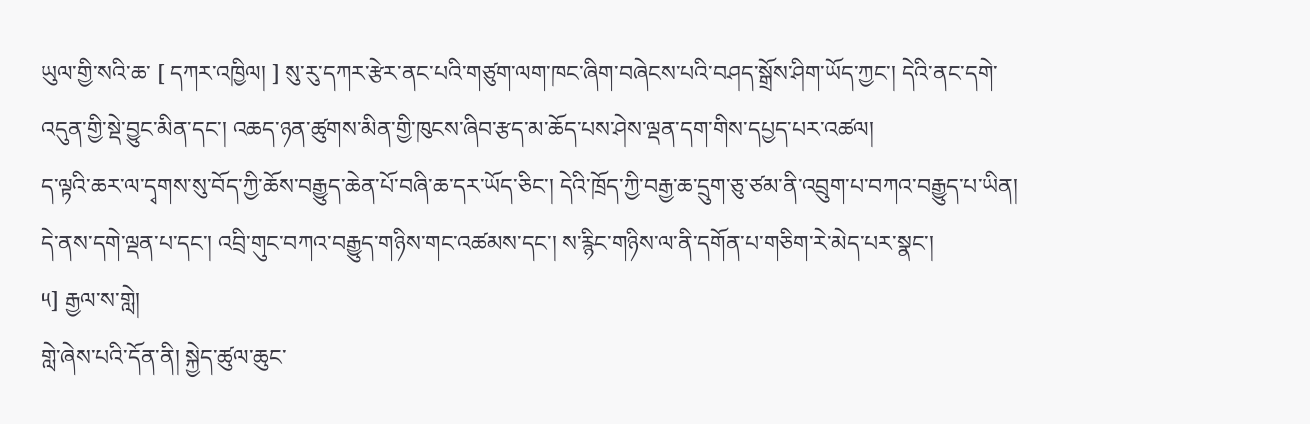ཡུལ་གྱི་སའི་ཆ་ [ དཀར་འཁྱིལ། ] སུ་རུ་དཀར་རྩེར་ནང་པའི་གཙུག་ལག་ཁང་ཞིག་བཞེངས་པའི་བཤད་སྒྲོས་ཤིག་ཡོད་ཀྱང་། དེའི་ནང་དགེ་འདུན་གྱི་སྡེ་བྱུང་མིན་དང་། འཆད་ཉན་ཚུགས་མིན་གྱི་ཁུངས་ཞིབ་རྩད་མ་ཆོད་པས་ཤེས་ལྡན་དག་གིས་དཔྱད་པར་འཚལ།
ད་ལྟའི་ཆར་ལ་དྭགས་སུ་བོད་ཀྱི་ཆོས་བརྒྱུད་ཆེན་པོ་བཞི་ཆ་དར་ཡོད་ཅིང་། དེའི་ཁྲོད་ཀྱི་བརྒྱ་ཆ་དྲུག་ཅུ་ཙམ་ནི་འབྲུག་པ་བཀའ་བརྒྱུད་པ་ཡིན། དེ་ནས་དགེ་ལྡན་པ་དང་། འབྲི་གུང་བཀའ་བརྒྱུད་གཉིས་གང་འཚམས་དང་། ས་རྙིང་གཉིས་ལ་ནི་དགོན་པ་གཅིག་རེ་མེད་པར་སྣང་།
༥] རྒྱལ་ས་གླེ།
གླེ་ཞེས་པའི་དོན་ནི། སྐྱེད་ཚུལ་ཆུང་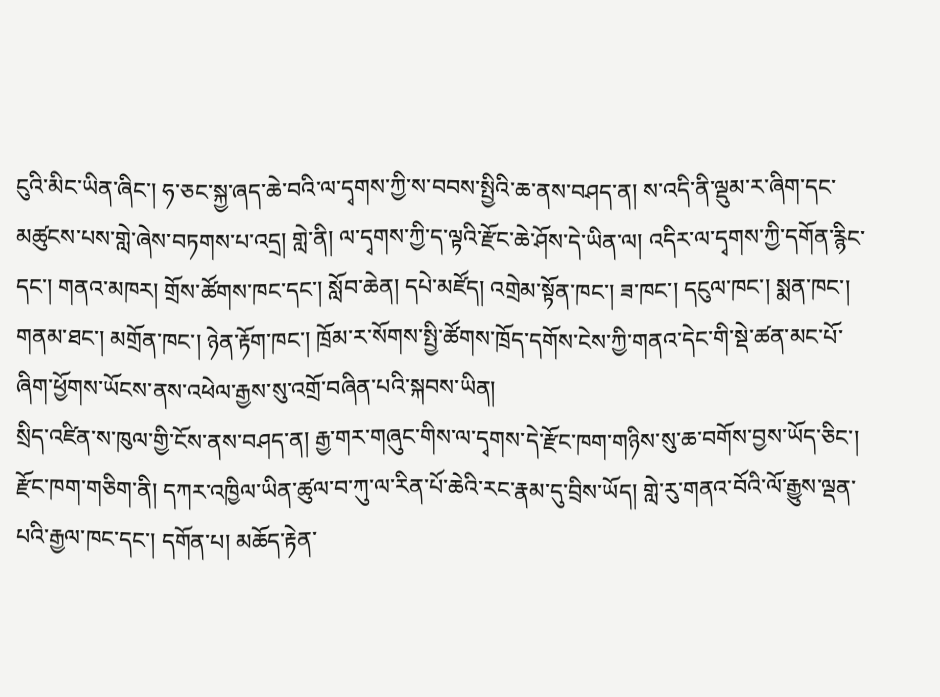ངུའི་མིང་ཡིན་ཞིང་། ཧ་ཅང་སྐྱ་ཞད་ཆེ་བའི་ལ་དྭགས་ཀྱི་ས་བབས་སྤྱིའི་ཆ་ནས་བཤད་ན། ས་འདི་ནི་ལྡུམ་ར་ཞིག་དང་མཚུངས་པས་གླེ་ཞེས་བཏགས་པ་འདྲ། གླེ་ནི། ལ་དྭགས་ཀྱི་ད་ལྟའི་རྫོང་ཆེ་ཤོས་དེ་ཡིན་ལ། འདིར་ལ་དྭགས་ཀྱི་དགོན་རྙིང་དང་། གནའ་མཁར། གྲོས་ཚོགས་ཁང་དང་། སློབ་ཆེན། དཔེ་མཛོད། འགྲེམ་སྟོན་ཁང་། ཟ་ཁང་། དངུལ་ཁང་། སྨན་ཁང་། གནམ་ཐང་། མགྲོན་ཁང་། ཉེན་རྟོག་ཁང་། ཁྲོམ་ར་སོགས་སྤྱི་ཚོགས་ཁྲོད་དགོས་ངེས་ཀྱི་གནའ་དེང་གི་སྡེ་ཚན་མང་པོ་ཞིག་ཕྱོགས་ཡོངས་ནས་འཕེལ་རྒྱས་སུ་འགྲོ་བཞིན་པའི་སྐབས་ཡིན།
སྲིད་འཛིན་ས་ཁུལ་གྱི་ངོས་ནས་བཤད་ན། རྒྱ་གར་གཞུང་གིས་ལ་དྭགས་དེ་རྫོང་ཁག་གཉིས་སུ་ཆ་བགོས་བྱས་ཡོད་ཅིང་། རྫོང་ཁག་གཅིག་ནི། དཀར་འཁྱིལ་ཡིན་ཚུལ་བ་ཀུ་ལ་རིན་པོ་ཆེའི་རང་རྣམ་དུ་བྲིས་ཡོད། གླེ་རུ་གནའ་བོའི་ལོ་རྒྱུས་ལྡན་པའི་རྒྱལ་ཁང་དང་། དགོན་པ། མཆོད་རྟེན་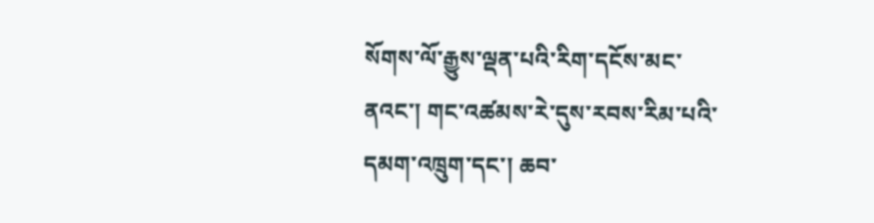སོགས་ལོ་རྒྱུས་ལྡན་པའི་རིག་དངོས་མང་ནའང་། གང་འཚམས་རེ་དུས་རབས་རིམ་པའི་དམག་འཁྲུག་དང་། ཆབ་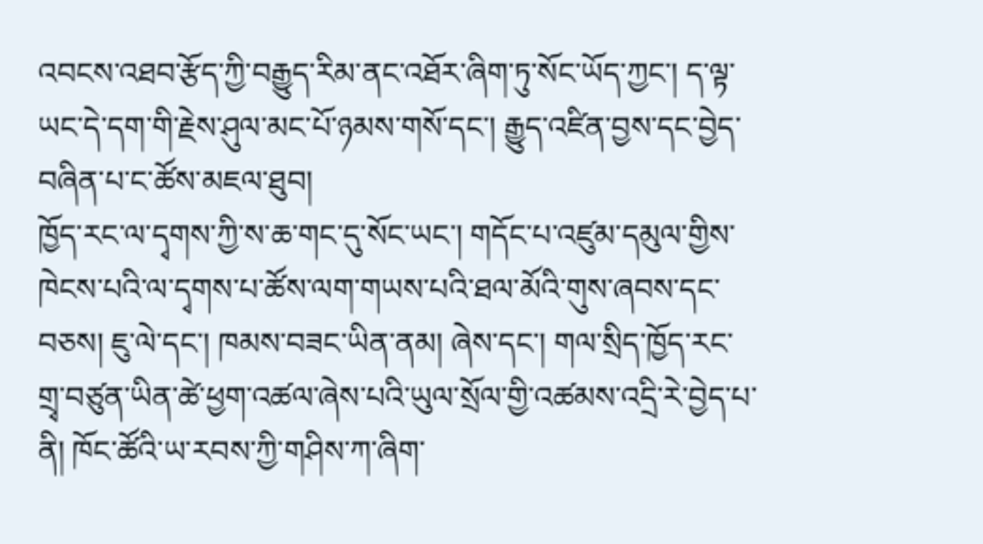འབངས་འཐབ་རྩོད་ཀྱི་བརྒྱུད་རིམ་ནང་འཐོར་ཞིག་ཏུ་སོང་ཡོད་ཀྱང་། ད་ལྟ་ཡང་དེ་དག་གི་རྗེས་ཤུལ་མང་པོ་ཉམས་གསོ་དང་། རྒྱུད་འཛིན་བྱས་དང་བྱེད་བཞིན་པ་ང་ཚོས་མཇལ་ཐུབ།
ཁྱོད་རང་ལ་དྭགས་ཀྱི་ས་ཆ་གང་དུ་སོང་ཡང་། གདོང་པ་འཛུམ་དམུལ་གྱིས་ཁེངས་པའི་ལ་དྭགས་པ་ཚོས་ལག་གཡས་པའི་ཐལ་མོའི་གུས་ཞབས་དང་བཅས། ཇུ་ལེ་དང་། ཁམས་བཟང་ཡིན་ནམ། ཞེས་དང་། གལ་སྲིད་ཁྱོད་རང་གྲྭ་བཙུན་ཡིན་ཚེ་ཕྱག་འཚལ་ཞེས་པའི་ཡུལ་སྲོལ་གྱི་འཚམས་འདྲི་རེ་བྱེད་པ་ནི། ཁོང་ཚོའི་ཡ་རབས་ཀྱི་གཤིས་ཀ་ཞིག་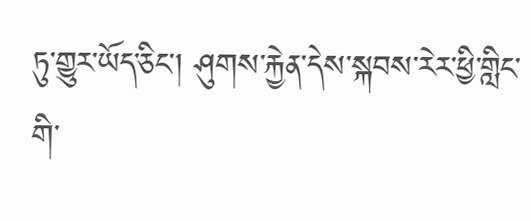ཏུ་གྱུར་ཡོད་ཅིང་། ཤུགས་རྐྱེན་དེས་སྐབས་རེར་ཕྱི་གླིང་གི་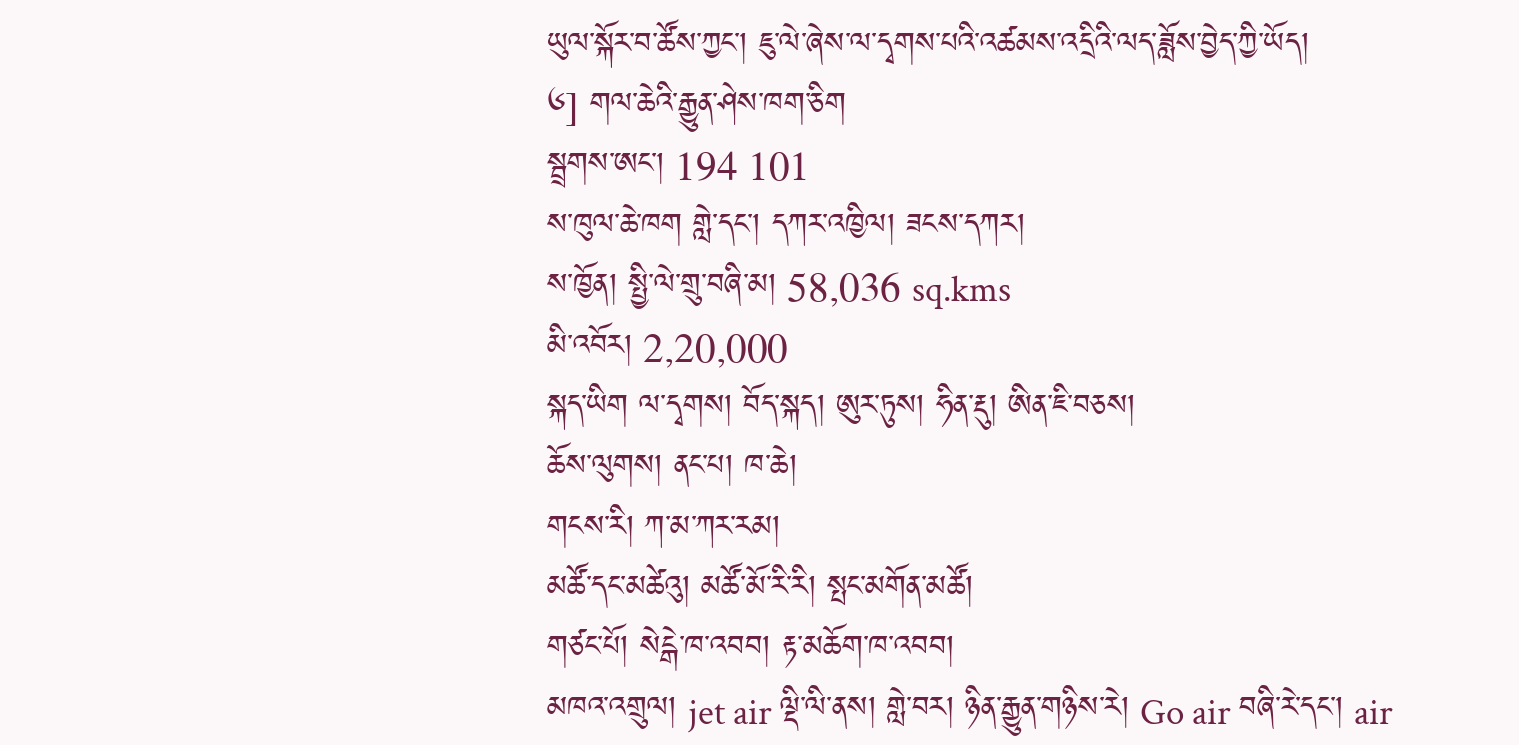ཡུལ་སྐོར་བ་ཚོས་ཀྱང་། ཇུ་ལེ་ཞེས་ལ་དྭགས་པའི་འཚམས་འདྲིའི་ལད་ཟློས་བྱེད་ཀྱི་ཡོད།
༦] གལ་ཆེའི་རྒྱུན་ཤེས་ཁག་ཅིག
སྦྲགས་ཨང་། 194 101
ས་ཁུལ་ཆེ་ཁག གླེ་དང་། དཀར་འཁྱིལ། ཟངས་དཀར།
ས་ཁྱོན། སྤྱི་ལེ་གྲུ་བཞི་མ། 58,036 sq.kms
མི་འབོར། 2,20,000
སྐད་ཡིག ལ་དྭགས། བོད་སྐད། ཨུར་ཏུས། ཧིན་རྡུ། ཨིན་ཇི་བཅས།
ཆོས་ལུགས། ནང་པ། ཁ་ཆེ།
གངས་རི། ཀ་མ་ཀར་རམ།
མཚོ་དང་མཚེའུ། མཚོ་མོ་རི་རི། སྤང་མགོན་མཚོ།
གཙང་པོ། སེངྒེ་ཁ་འབབ། རྟ་མཆོག་ཁ་འབབ།
མཁའ་འགྲུལ། jet air ལྡི་ལི་ནས། གླེ་བར། ཉིན་རྒྱུན་གཉིས་རེ། Go air བཞི་རེ་དང་། air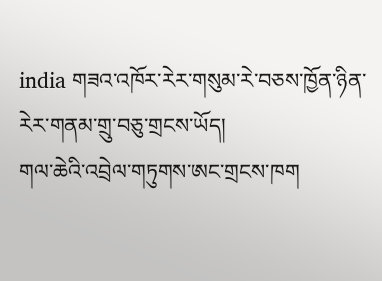india གཟའ་འཁོར་རེར་གསུམ་རེ་བཅས་ཁྱོན་ཉིན་རེར་གནམ་གྲུ་བཅུ་གྲངས་ཡོད།
གལ་ཆེའི་འབྲེལ་གཏུགས་ཨང་གྲངས་ཁག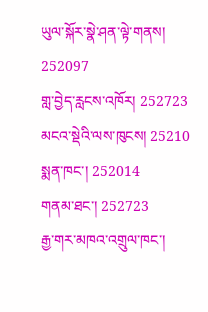ཡུལ་སྐོར་སྣེ་ཤན་ལྟེ་གནས། 252097
གླ་བྱེད་རླངས་འཁོར། 252723
མངའ་སྡེའི་ལས་ཁུངས། 25210
སྨན་ཁང་། 252014
གནམ་ཐང་། 252723
རྒྱ་གར་མཁའ་འགྲུལ་ཁང་།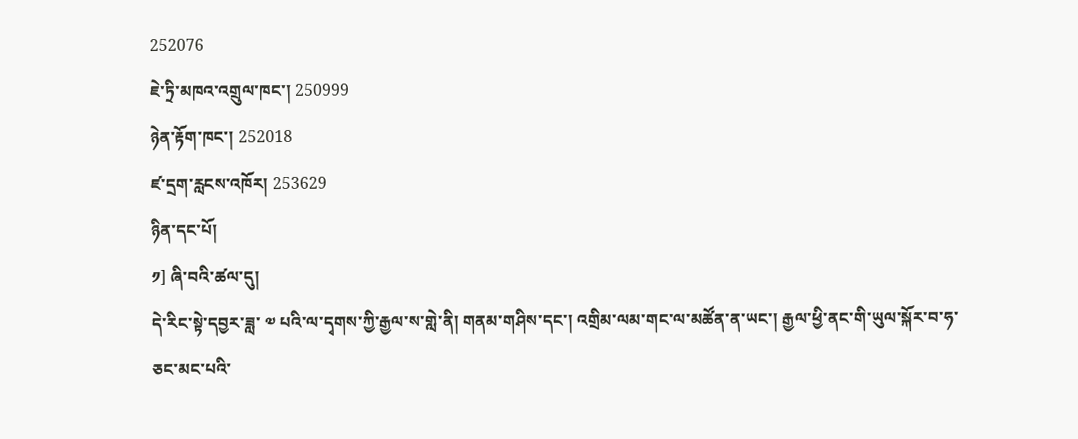252076
ཇེ་ཏྲི་མཁའ་འགྲུལ་ཁང་། 250999
ཉེན་རྟོག་ཁང་། 252018
ཛ་དྲག་རླངས་འཁོར། 253629
ཉིན་དང་པོ།
༡] ཞི་བའི་ཚལ་དུ།
དེ་རིང་སྟེ་དབྱར་ཟླ་ ༧ པའི་ལ་དྭགས་ཀྱི་རྒྱལ་ས་གླེ་ནི། གནམ་གཤིས་དང་། འགྲིམ་ལམ་གང་ལ་མཚོན་ན་ཡང་། རྒྱལ་ཕྱི་ནང་གི་ཡུལ་སྐོར་བ་ཧ་ཅང་མང་པའི་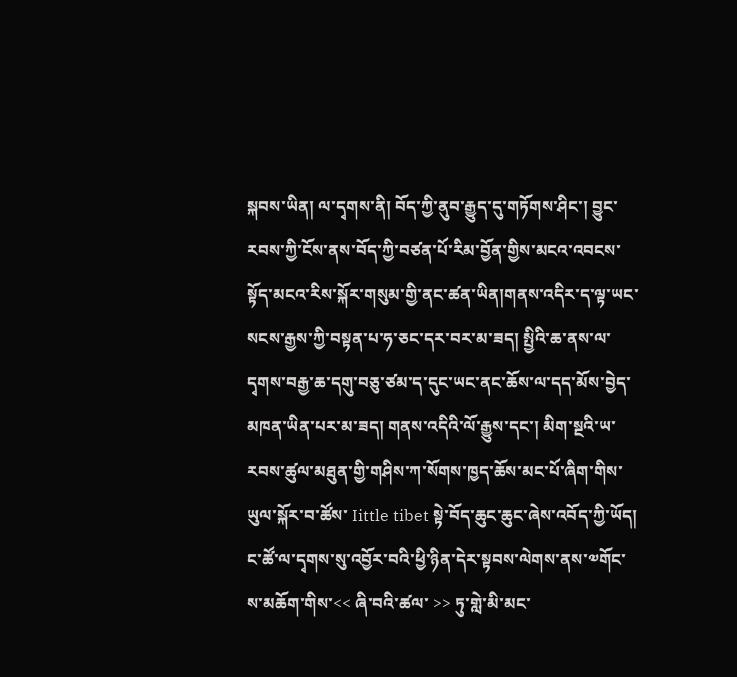སྐབས་ཡིན། ལ་དྭགས་ནི། བོད་ཀྱི་ནུབ་རྒྱུད་དུ་གཏོགས་ཤིང་། བྱུང་རབས་ཀྱི་ངོས་ནས་བོད་ཀྱི་བཙན་པོ་རིམ་བྱོན་གྱིས་མངའ་འབངས་སྟོད་མངའ་རིས་སྐོར་གསུམ་གྱི་ནང་ཚན་ཡིན།གནས་འདིར་ད་ལྟ་ཡང་སངས་རྒྱས་ཀྱི་བསྟན་པ་ཧ་ཅང་དར་བར་མ་ཟད། སྤྱིའི་ཆ་ནས་ལ་དྭགས་བརྒྱ་ཆ་དགུ་བཅུ་ཙམ་ད་དུང་ཡང་ནང་ཆོས་ལ་དད་མོས་བྱེད་མཁན་ཡིན་པར་མ་ཟད། གནས་འདིའི་ལོ་རྒྱུས་དང་། མིག་སྔའི་ཡ་རབས་ཚུལ་མཐུན་གྱི་གཤིས་ཀ་སོགས་ཁྱད་ཆོས་མང་པོ་ཞིག་གིས་ཡུལ་སྐོར་བ་ཚོས་ Iittle tibet སྟེ་བོད་ཆུང་ཆུང་ཞེས་འབོད་ཀྱི་ཡོད།
ང་ཚོ་ལ་དྭགས་སུ་འབྱོར་བའི་ཕྱི་ཉིན་དེར་སྟབས་ལེགས་ནས་༧གོང་ས་མཆོག་གིས་<< ཞི་བའི་ཚལ་ >> ཏུ་གླེ་མི་མང་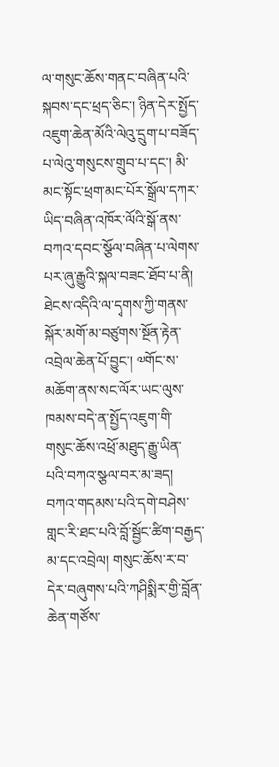ལ་གསུང་ཆོས་གནང་བཞིན་པའི་སྐབས་དང་ཕྲད་ཅིང་། ཉིན་དེར་སྤྱོད་འཇུག་ཆེན་མོའི་ལེའུ་དྲུག་པ་བཟོད་པ་ལེའུ་གསུངས་གྲུབ་པ་དང་། མི་མང་སྟོང་ཕྲག་མང་པོར་སྒྲོལ་དཀར་ཡིད་བཞིན་འཁོར་ལོའི་སྒོ་ནས་བཀའ་དབང་སྩོལ་བཞིན་པ་ལེགས་པར་ཞུ་རྒྱུའི་སྐལ་བཟང་ཐོབ་པ་ནི། ཐེངས་འདིའི་ལ་དྭགས་ཀྱི་གནས་སྐོར་མགོ་མ་བཙུགས་སྔོན་རྟེན་འབྲེལ་ཆེན་པོ་བྱུང་། ༧གོང་ས་མཆོག་ནས་སང་ལོར་ཡང་ལུས་ཁམས་བདེ་ན་སྤྱོད་འཇུག་གི་གསུང་ཆོས་འཕྲོ་མཐུད་རྒྱུ་ཡིན་པའི་བཀའ་སྩལ་བར་མ་ཟད། བཀའ་གདམས་པའི་དགེ་བཤེས་གླང་རི་ཐང་པའི་བློ་སྦྱོང་ཚིག་བརྒྱད་མ་དང་འབྲེལ། གསུང་ཆོས་ར་བ་དེར་བཞུགས་པའི་ཀཤིསྨིར་གྱི་བློན་ཆེན་གཙོས་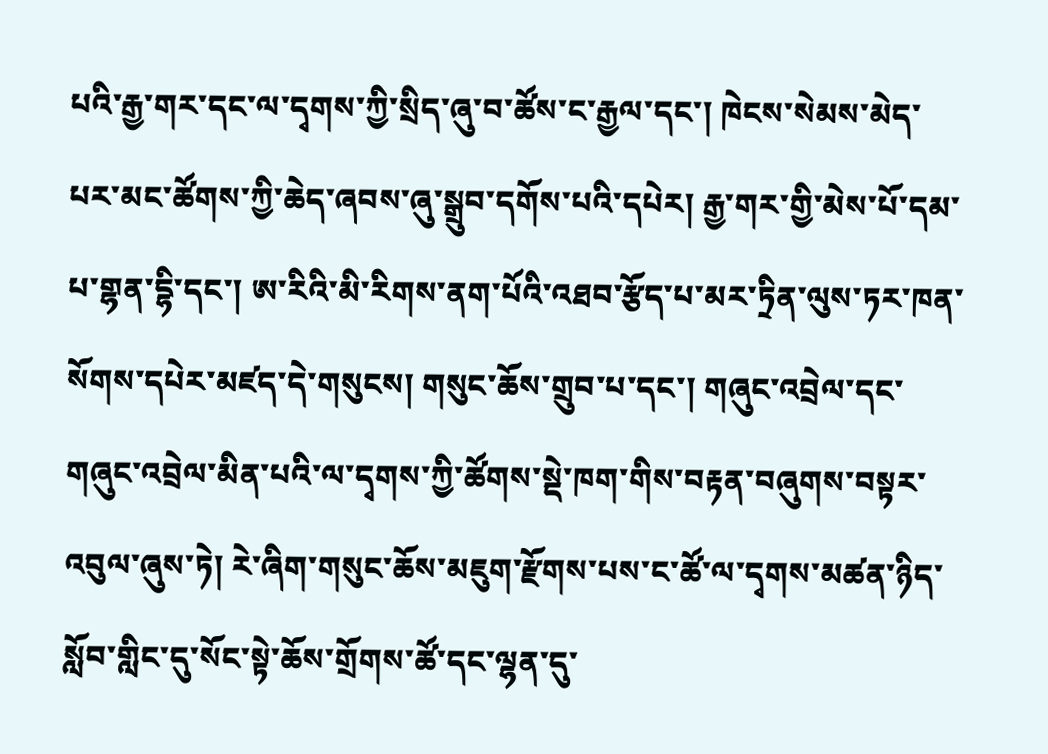པའི་རྒྱ་གར་དང་ལ་དྭགས་ཀྱི་སྲིད་ཞུ་བ་ཚོས་ང་རྒྱལ་དང་། ཁེངས་སེམས་མེད་པར་མང་ཚོགས་ཀྱི་ཆེད་ཞབས་ཞུ་སྒྲུབ་དགོས་པའི་དཔེར། རྒྱ་གར་གྱི་མེས་པོ་དམ་པ་གྷན་དྷི་དང་། ཨ་རིའི་མི་རིགས་ནག་པོའི་འཐབ་རྩོད་པ་མར་ཏྲིན་ལུས་ཏར་ཁན་སོགས་དཔེར་མཛད་དེ་གསུངས། གསུང་ཆོས་གྲུབ་པ་དང་། གཞུང་འབྲེལ་དང་གཞུང་འབྲེལ་མིན་པའི་ལ་དྭགས་ཀྱི་ཚོགས་སྡེ་ཁག་གིས་བརྟན་བཞུགས་བསྟར་འབུལ་ཞུས་ཏེ། རེ་ཞིག་གསུང་ཆོས་མཇུག་རྫོགས་པས་ང་ཚོ་ལ་དྭགས་མཚན་ཉིད་སློབ་གླིང་དུ་སོང་སྟེ་ཆོས་གྲོགས་ཚོ་དང་ལྷན་དུ་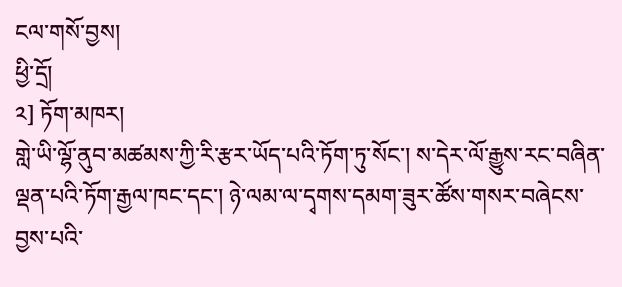ངལ་གསོ་བྱས།
ཕྱི་དྲོ།
༢] ཏོག་མཁར།
གླེ་ཡི་ལྷོ་ནུབ་མཚམས་ཀྱི་རི་རྩར་ཡོད་པའི་ཏོག་ཏུ་སོང་། ས་དེར་ལོ་རྒྱུས་རང་བཞིན་ལྡན་པའི་ཏོག་རྒྱལ་ཁང་དང་། ཉེ་ལམ་ལ་དྭགས་དམག་ཟུར་ཚོས་གསར་བཞེངས་བྱས་པའི་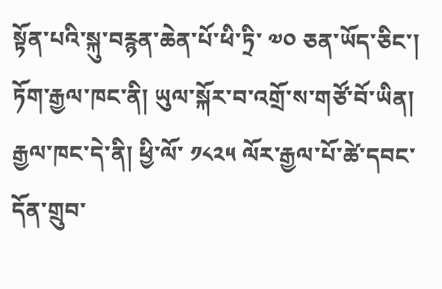སྟོན་པའི་སྐུ་བརྙན་ཆེན་པོ་ཕི་ཏྲི་ ༧༠ ཅན་ཡོད་ཅིང་། ཏོག་རྒྱལ་ཁང་ནི། ཡུལ་སྐོར་བ་འགྲོ་ས་གཙོ་བོ་ཡིན། རྒྱལ་ཁང་དེ་ནི། ཕྱི་ལོ་ ༡༨༢༥ ལོར་རྒྱལ་པོ་ཚེ་དབང་དོན་གྲུབ་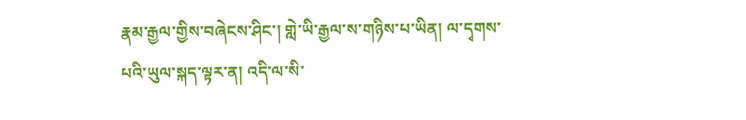རྣམ་རྒྱལ་གྱིས་བཞེངས་ཤིང་། གླེ་ཡི་རྒྱལ་ས་གཉིས་པ་ཡིན། ལ་དྭགས་པའི་ཡུལ་སྐད་ལྟར་ན། འདི་ལ་སི་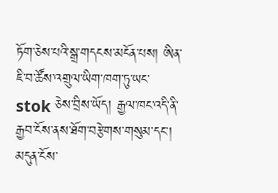ཏོག་ཅེས་པའི་སྒྲ་གདངས་མངོན་པས། ཨིན་ཇི་བ་ཚོས་འགྲུལ་ཡིག་ཁག་ཏུ་ཡང་ stok ཅེས་བྲིས་ཡོད། རྒྱལ་ཁང་འདི་ནི་རྒྱབ་ངོས་ནས་ཐོག་བརྩེགས་གསུམ་དང་། མདུན་ངོས་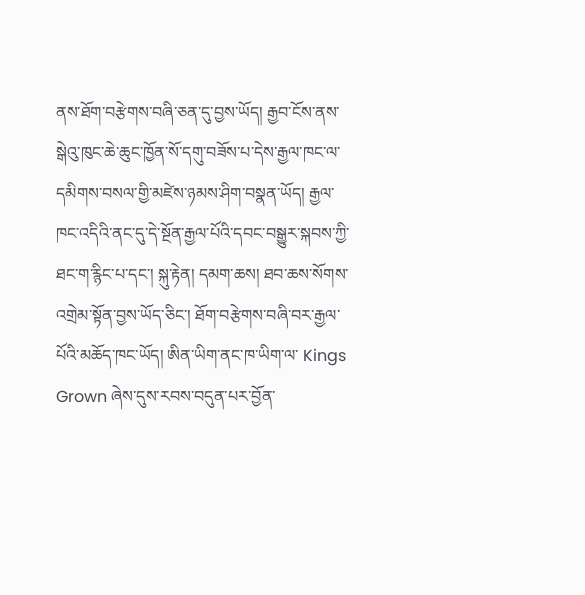ནས་ཐོག་བརྩེགས་བཞི་ཅན་དུ་བྱས་ཡོད། རྒྱབ་ངོས་ནས་སྒེའུ་ཁུང་ཆེ་ཆུང་ཁྱོན་སོ་དགུ་བཟོས་པ་དེས་རྒྱལ་ཁང་ལ་དམིགས་བསལ་གྱི་མཛེས་ཉམས་ཤིག་བསྣན་ཡོད། རྒྱལ་ཁང་འདིའི་ནང་དུ་དེ་སྔོན་རྒྱལ་པོའི་དབང་བསྒྱུར་སྐབས་ཀྱི་ཐང་ག་རྙིང་པ་དང་། སྐུ་རྟེན། དམག་ཆས། ཐབ་ཆས་སོགས་འགྲེམ་སྟོན་བྱས་ཡོད་ཅིང་། ཐོག་བརྩེགས་བཞི་བར་རྒྱལ་པོའི་མཆོད་ཁང་ཡོད། ཨིན་ཡིག་ནང་ཁ་ཡིག་ལ་ Kings Grown ཞེས་དུས་རབས་བདུན་པར་བྱོན་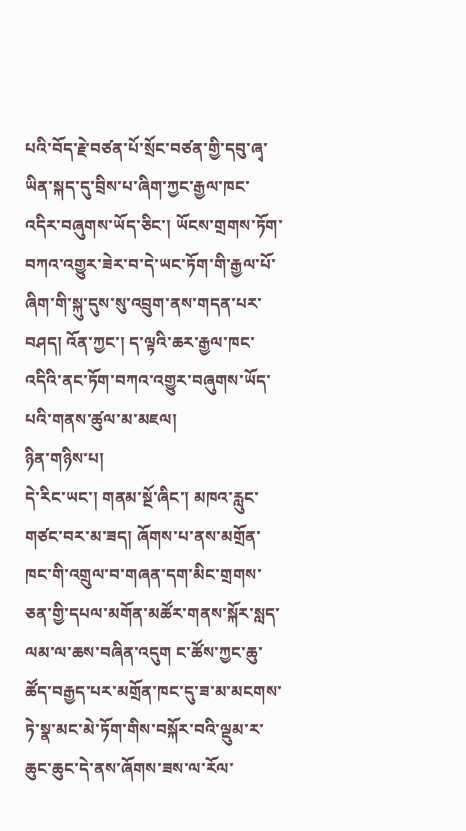པའི་བོད་རྗེ་བཙན་པོ་སྲོང་བཙན་གྱི་དབུ་ཞྭ་ཡིན་སྐད་དུ་བྲིས་པ་ཞིག་ཀྱང་རྒྱལ་ཁང་འདིར་བཞུགས་ཡོད་ཅིང་། ཡོངས་གྲགས་ཏོག་བཀའ་འགྱུར་ཟེར་བ་དེ་ཡང་ཏོག་གི་རྒྱལ་པོ་ཞིག་གི་སྐུ་དུས་སུ་འབྲུག་ནས་གདན་པར་བཤད། འོན་ཀྱང་། ད་ལྟའི་ཆར་རྒྱལ་ཁང་འདིའི་ནང་ཏོག་བཀའ་འགྱུར་བཞུགས་ཡོད་པའི་གནས་ཚུལ་མ་མཇལ།
ཉིན་གཉིས་པ།
དེ་རིང་ཡང་། གནམ་སྔོ་ཞིང་། མཁའ་རླུང་གཙང་བར་མ་ཟད། ཞོགས་པ་ནས་མགྲོན་ཁང་གི་འགྲུལ་བ་གཞན་དག་མིང་གྲགས་ཅན་གྱི་དཔལ་མགོན་མཚོར་གནས་སྐོར་སླད་ལམ་ལ་ཆས་བཞིན་འདུག ང་ཚོས་ཀྱང་ཆུ་ཚོད་བརྒྱད་པར་མགྲོན་ཁང་དུ་ཟ་མ་མངགས་ཏེ་སྣ་མང་མེ་ཏོག་གིས་བསྐོར་བའི་ལྡུམ་ར་ཆུང་ཆུང་དེ་ནས་ཞོགས་ཟས་ལ་རོལ་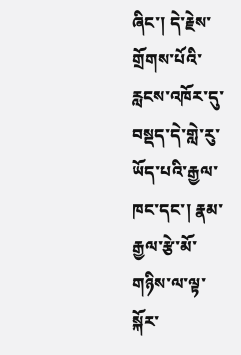ཞིང་། དེ་རྗེས་གྲོགས་པོའི་རླངས་འཁོར་དུ་བསྡད་དེ་གླེ་རུ་ཡོད་པའི་རྒྱལ་ཁང་དང་། རྣམ་རྒྱལ་རྩེ་མོ་གཉིས་ལ་ལྟ་སྐོར་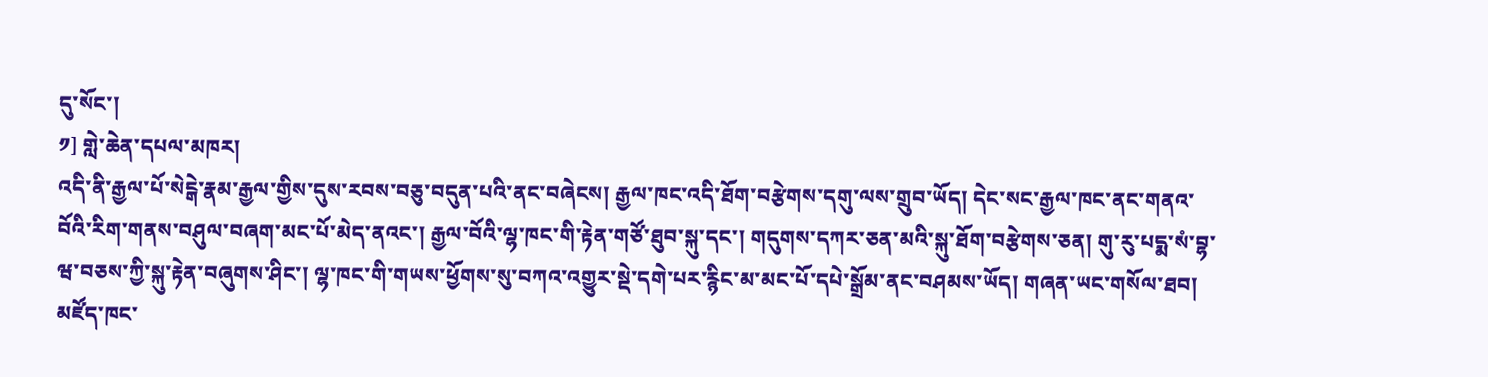དུ་སོང་།
༡] གླེ་ཆེན་དཔལ་མཁར།
འདི་ནི་རྒྱལ་པོ་སེངྒེ་རྣམ་རྒྱལ་གྱིས་དུས་རབས་བཅུ་བདུན་པའི་ནང་བཞེངས། རྒྱལ་ཁང་འདི་ཐོག་བརྩེགས་དགུ་ལས་གྲུབ་ཡོད། དེང་སང་རྒྱལ་ཁང་ནང་གནའ་བོའི་རིག་གནས་བཤུལ་བཞག་མང་པོ་མེད་ནའང་། རྒྱལ་བོའི་ལྷ་ཁང་གི་རྟེན་གཙོ་ཐུབ་སྐུ་དང་། གདུགས་དཀར་ཅན་མའི་སྐུ་ཐོག་བརྩེགས་ཅན། གུ་རུ་པདྨ་སཾ་བྷ་ཝ་བཅས་ཀྱི་སྐུ་རྟེན་བཞུགས་ཤིང་། ལྷ་ཁང་གི་གཡས་ཕྱོགས་སུ་བཀའ་འགྱུར་སྡེ་དགེ་པར་རྙིང་མ་མང་པོ་དཔེ་སྒྲོམ་ནང་བཤམས་ཡོད། གཞན་ཡང་གསོལ་ཐབ། མཛོད་ཁང་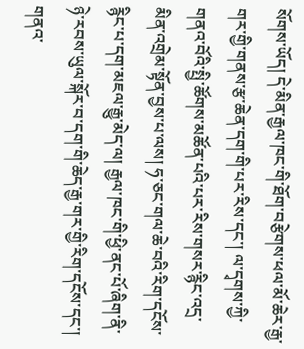སོགས་ཡོད། དེ་མིན་རྒྱལ་ཁང་གི་ཐོག་བརྩེགས་ཕལ་མོ་ཆེར་རྒྱ་གར་གྱི་གནས་རྩ་ཆེན་དག་གི་པར་རིས་དང་། ལ་དྭགས་ཀྱི་གནའ་བོའི་སྤྱི་ཚོགས་མཚོན་པའི་པར་རིས་གསར་རྙིང་འདྲ་མིན་འགྲེམ་སྟོན་བྱས་པ་ལས། ཧ་ཅང་གལ་ཆེ་བའི་རིག་དངོས་རྙིང་པ་དག་མཇལ་རྒྱུ་མེད་ལ། རྒྱལ་ཁང་གི་ཕྱི་ནང་པོ་ཞིག་ནི་ཉེ་རབས་ཡུལ་སྐོར་བ་དག་གི་ཆེད་རྒྱ་གར་གྱི་རིག་དངོས་དང་། གནའ་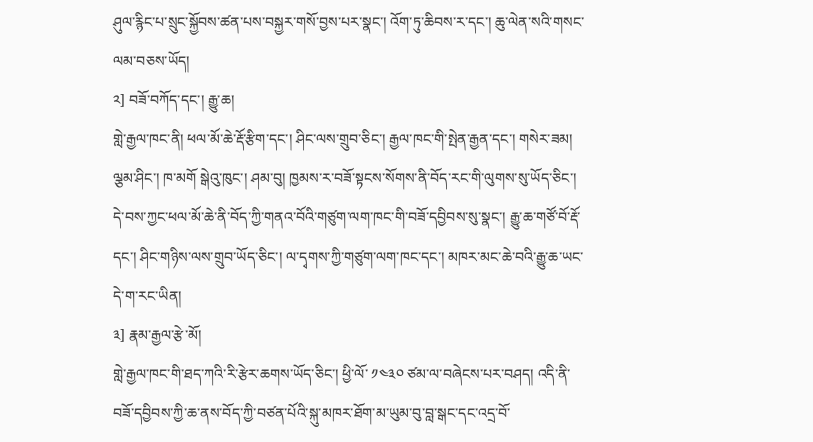ཤུལ་རྙིང་པ་སྲུང་སྐྱོབས་ཚན་པས་བསྐྱར་གསོ་བྱས་པར་སྣང་། འོག་ཏུ་ཆིབས་ར་དང་། ཆུ་ལེན་སའི་གསང་ལམ་བཅས་ཡོད།
༢] བཟོ་བཀོད་དང་། རྒྱུ་ཆ།
གླེ་རྒྱལ་ཁང་ནི། ཕལ་མོ་ཆེ་རྡོ་རྩིག་དང་། ཤིང་ལས་གྲུབ་ཅིང་། རྒྱལ་ཁང་གི་སྤེན་རྒྱན་དང་། གསེར་ཟམ། ལྕམ་ཤིང་། ཁ་མགོ སྒེའུ་ཁུང་། ཤམ་བུ། ཁྱམས་ར་བཟོ་སྟངས་སོགས་ནི་བོད་རང་གི་ལུགས་སུ་ཡོད་ཅིང་། དེ་བས་ཀྱང་ཕལ་མོ་ཆེ་ནི་བོད་ཀྱི་གནའ་བོའི་གཙུག་ལག་ཁང་གི་བཟོ་དབྱིབས་སུ་སྣང་། རྒྱུ་ཆ་གཙོ་བོ་རྡོ་དང་། ཤིང་གཉིས་ལས་གྲུབ་ཡོད་ཅིང་། ལ་དྭགས་ཀྱི་གཙུག་ལག་ཁང་དང་། མཁར་མང་ཆེ་བའི་རྒྱུ་ཆ་ཡང་དེ་ག་རང་ཡིན།
༣] རྣམ་རྒྱལ་རྩེ་མོ།
གླེ་རྒྱལ་ཁང་གི་ཐད་ཀའི་རི་རྩེར་ཆགས་ཡོད་ཅིང་། ཕྱི་ལོ་ ༡༤༣༠ ཙམ་ལ་བཞེངས་པར་བཤད། འདི་ནི་བཟོ་དབྱིབས་ཀྱི་ཆ་ནས་བོད་ཀྱི་བཙན་པོའི་སྐུ་མཁར་ཐོག་མ་ཡུམ་བུ་བླ་སྒང་དང་འདྲ་བོ་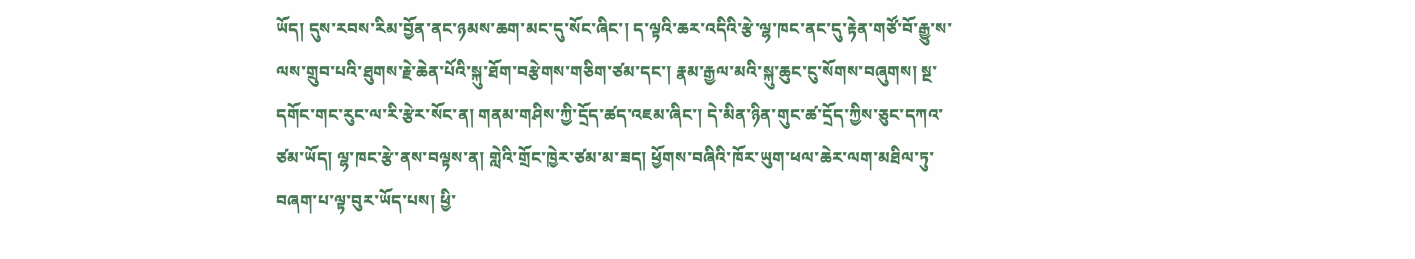ཡོད། དུས་རབས་རིམ་བྱོན་ནང་ཉམས་ཆག་མང་དུ་སོང་ཞིང་། ད་ལྟའི་ཆར་འདིའི་རྩེ་ལྷ་ཁང་ནང་དུ་རྟེན་གཙོ་བོ་རྒྱུ་ས་ལས་གྲུབ་པའི་ཐུགས་རྗེ་ཆེན་པོའི་སྐུ་ཐོག་བརྩེགས་གཅིག་ཙམ་དང་། རྣམ་རྒྱལ་མའི་སྐུ་ཆུང་ངུ་སོགས་བཞུགས། སྔ་དགོང་གང་རུང་ལ་རི་རྩེར་སོང་ན། གནམ་གཤིས་ཀྱི་དྲོད་ཚད་འཇམ་ཞིང་། དེ་མིན་ཉིན་གུང་ཚ་དྲོད་ཀྱིས་ཅུང་དཀའ་ཙམ་ཡོད། ལྷ་ཁང་རྩེ་ནས་བལྟས་ན། གླེའི་གྲོང་ཁྱེར་ཙམ་མ་ཟད། ཕྱོགས་བཞིའི་ཁོར་ཡུག་ཕལ་ཆེར་ལག་མཐིལ་ཏུ་བཞག་པ་ལྟ་བུར་ཡོད་པས། ཕྱི་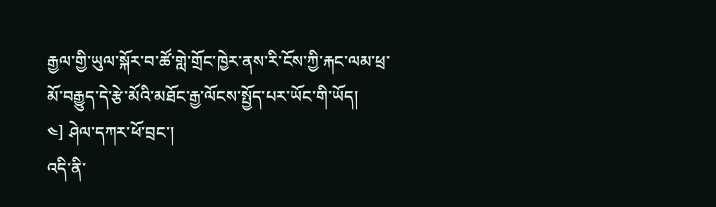རྒྱལ་གྱི་ཡུལ་སྐོར་བ་ཚོ་གླེ་གྲོང་ཁྱེར་ནས་རི་ངོས་ཀྱི་རྐང་ལམ་ཕྲ་མོ་བརྒྱུད་དེ་རྩེ་མོའི་མཐོང་རྒྱ་ལོངས་སྤྱོད་པར་ཡོང་གི་ཡོད།
༤] ཤེལ་དཀར་ཕོ་བྲང་།
འདི་ནི་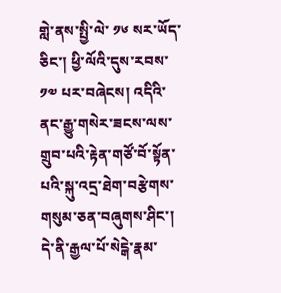གླེ་ནས་སྤྱི་ལེ་ ༡༦ སར་ཡོད་ཅིང་། ཕྱི་ལོའི་དུས་རབས་ ༡༧ པར་བཞེངས། འདིའི་ནང་རྒྱུ་གསེར་ཟངས་ལས་གྲུབ་པའི་རྟེན་གཙོ་བོ་སྟོན་པའི་སྐུ་འདྲ་ཐེག་བརྩེགས་གསུམ་ཅན་བཞུགས་ཤིང་། དེ་ནི་རྒྱལ་པོ་སེངྒེ་རྣམ་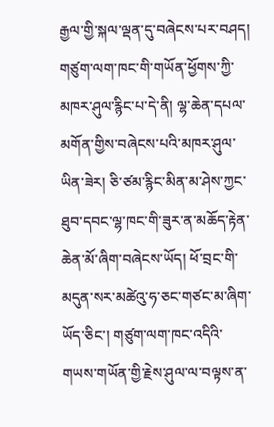རྒྱལ་གྱི་སྐལ་ལྡན་དུ་བཞེངས་པར་བཤད། གཙུག་ལག་ཁང་གི་གཡོན་ཕྱོགས་ཀྱི་མཁར་ཤུལ་རྙིང་པ་དེ་ནི། ལྷ་ཆེན་དཔལ་མགོན་གྱིས་བཞེངས་པའི་མཁར་ཤུལ་ཡིན་ཟེར། ཅི་ཙམ་རྙིང་མིན་མ་ཤེས་ཀྱང་ཐུབ་དབང་ལྷ་ཁང་གི་ཟུར་ན་མཆོད་རྟེན་ཆེན་མོ་ཞིག་བཞེངས་ཡོད། ཕོ་བྲང་གི་མདུན་སར་མཚེའུ་ཧ་ཅང་གཙང་མ་ཞིག་ཡོད་ཅིང་། གཙུག་ལག་ཁང་འདིའི་གཡས་གཡོན་གྱི་རྗེས་ཤུལ་ལ་བལྟས་ན་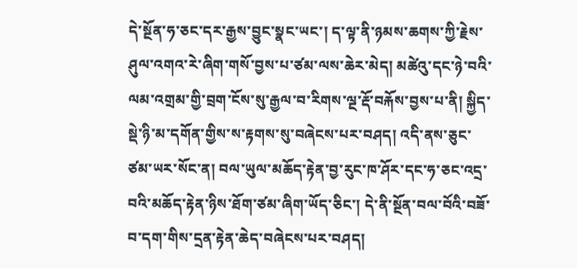དེ་སྔོན་ཧ་ཅང་དར་རྒྱས་བྱུང་སྣང་ཡང་། ད་ལྟ་ནི་ཉམས་ཆགས་ཀྱི་རྗེས་ཤུལ་འགའ་རེ་ཞིག་གསོ་བྱས་པ་ཙམ་ལས་ཆེར་མེད། མཚེའུ་དང་ཉེ་བའི་ལམ་འགྲམ་གྱི་བྲག་ངོས་སུ་རྒྱལ་བ་རིགས་ལྔ་རྡོ་བརྐོས་བྱས་པ་ནི། སྐྱིད་སྡེ་ཉི་མ་དགོན་གྱིས་ས་རྟགས་སུ་བཞེངས་པར་བཤད། འདི་ནས་ཅུང་ཙམ་ཡར་སོང་ན། བལ་ཡུལ་མཆོད་རྟེན་བྱ་རུང་ཁ་ཤོར་དང་ཧ་ཅང་འདྲ་བའི་མཆོད་རྟེན་ཉིས་ཐོག་ཙམ་ཞིག་ཡོད་ཅིང་། དེ་ནི་སྔོན་བལ་བོའི་བཟོ་བ་དག་གིས་དྲན་རྟེན་ཆེད་བཞེངས་པར་བཤད།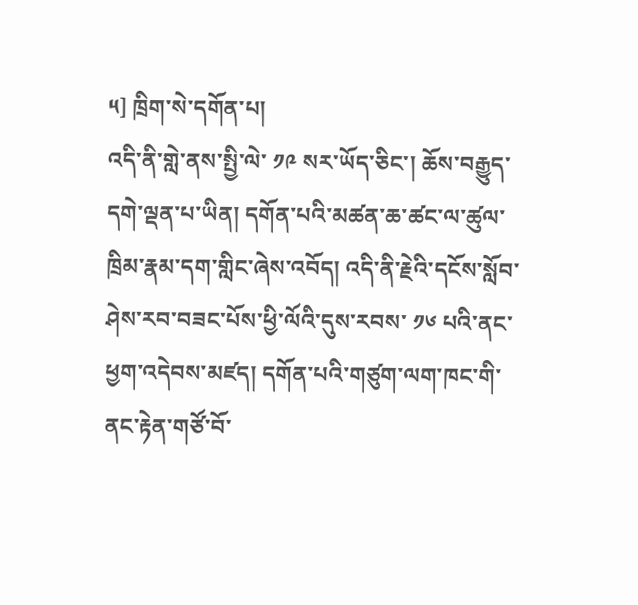༥] ཁྲིག་སེ་དགོན་པ།
འདི་ནི་གླེ་ནས་སྤྱི་ལེ་ ༡༩ སར་ཡོད་ཅིང་། ཆོས་བརྒྱུད་དགེ་ལྡན་པ་ཡིན། དགོན་པའི་མཚན་ཆ་ཚང་ལ་ཚུལ་ཁྲིམ་རྣམ་དག་གླིང་ཞེས་འབོད། འདི་ནི་རྗེའི་དངོས་སློབ་ཤེས་རབ་བཟང་པོས་ཕྱི་ལོའི་དུས་རབས་ ༡༦ པའི་ནང་ཕྱག་འདེབས་མཛད། དགོན་པའི་གཙུག་ལག་ཁང་གི་ནང་རྟེན་གཙོ་བོ་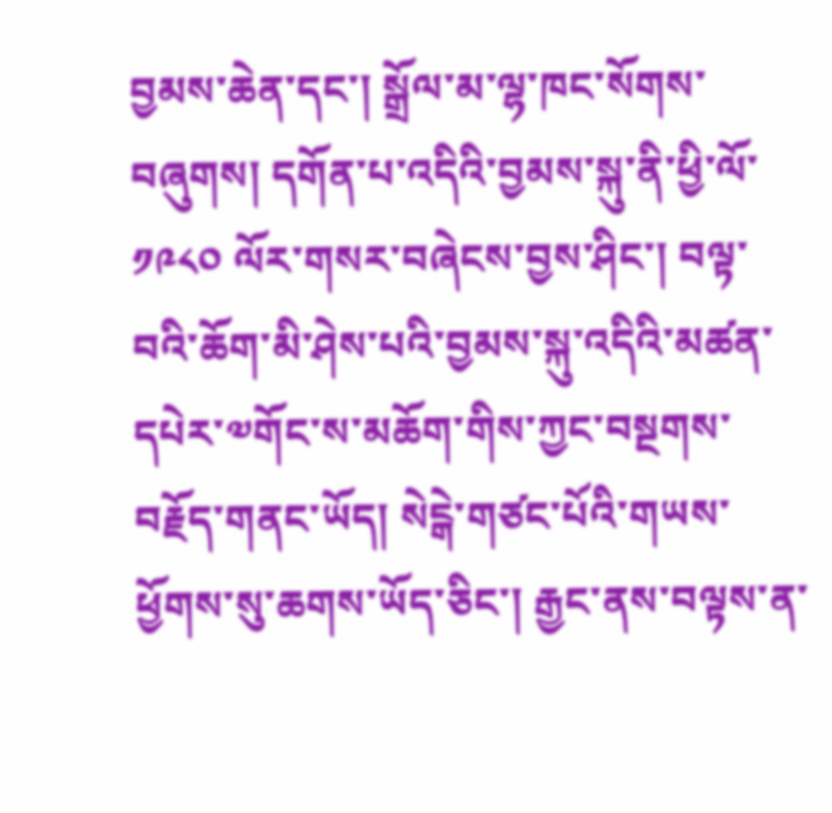བྱམས་ཆེན་དང་། སྒྲོལ་མ་ལྷ་ཁང་སོགས་བཞུགས། དགོན་པ་འདིའི་བྱམས་སྐུ་ནི་ཕྱི་ལོ་ ༡༩༨༠ ལོར་གསར་བཞེངས་བྱས་ཤིང་། བལྟ་བའི་ཆོག་མི་ཤེས་པའི་བྱམས་སྐུ་འདིའི་མཚན་དཔེར་༧གོང་ས་མཆོག་གིས་ཀྱང་བསྔགས་བརྗོད་གནང་ཡོད། སེངྒེ་གཙང་པོའི་གཡས་ཕྱོགས་སུ་ཆགས་ཡོད་ཅིང་། རྒྱང་ནས་བལྟས་ན་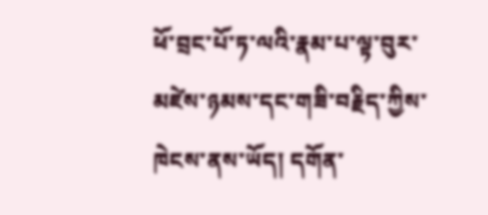ཕོ་བྲང་པོ་ཏ་ལའི་རྣམ་པ་ལྟ་བུར་མཛེས་ཉམས་དང་གཟི་བརྗིད་ཀྱིས་ཁེངས་ནས་ཡོད། དགོན་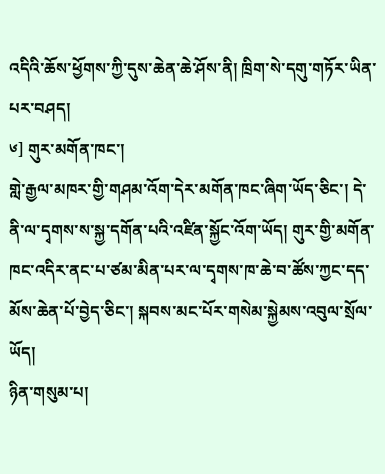འདིའི་ཆོས་ཕྱོགས་ཀྱི་དུས་ཆེན་ཆེ་ཤོས་ནི། ཁྲིག་སེ་དགུ་གཏོར་ཡིན་པར་བཤད།
༦] གུར་མགོན་ཁང་།
གླེ་རྒྱལ་མཁར་གྱི་གཤམ་འོག་དེར་མགོན་ཁང་ཞིག་ཡོད་ཅིང་། དེ་ནི་ལ་དྭགས་ས་སྐྱ་དགོན་པའི་འཛིན་སྐྱོང་འོག་ཡོད། གུར་གྱི་མགོན་ཁང་འདིར་ནང་པ་ཙམ་མིན་པར་ལ་དྭགས་ཁ་ཆེ་བ་ཚོས་ཀྱང་དད་མོས་ཆེན་པོ་བྱེད་ཅིང་། སྐབས་མང་པོར་གསེམ་སྐྱེམས་འབུལ་སྲོལ་ཡོད།
ཉིན་གསུམ་པ།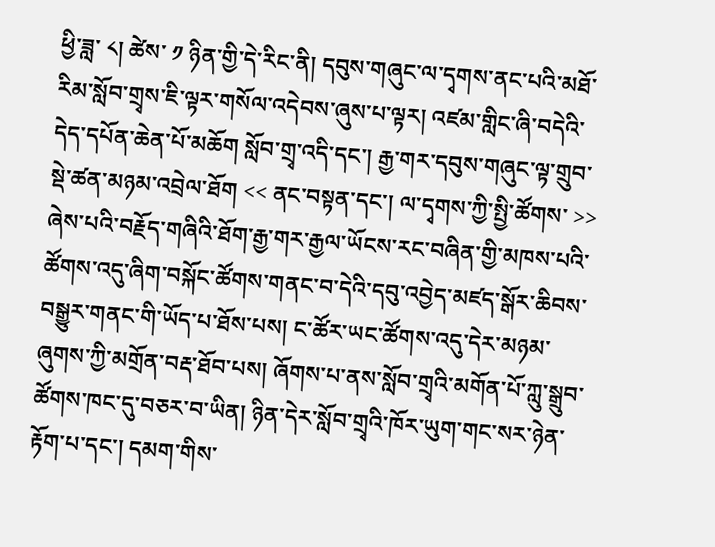ཕྱི་ཟླ་ ༨། ཚེས་ ༡ ཉིན་གྱི་དེ་རིང་ནི། དབུས་གཞུང་ལ་དྭགས་ནང་པའི་མཐོ་རིམ་སློབ་གྲྭས་ཇི་ལྟར་གསོལ་འདེབས་ཞུས་པ་ལྟར། འཛམ་གླིང་ཞི་བདེའི་དེད་དཔོན་ཆེན་པོ་མཆོག སློབ་གྲྭ་འདི་དང་། རྒྱ་གར་དབུས་གཞུང་ལྟ་གྲུབ་སྡེ་ཚན་མཉམ་འབྲེལ་ཐོག << ནང་བསྟན་དང་། ལ་དྭགས་ཀྱི་སྤྱི་ཚོགས་ >> ཞེས་པའི་བརྗོད་གཞིའི་ཐོག་རྒྱ་གར་རྒྱལ་ཡོངས་རང་བཞིན་གྱི་མཁས་པའི་ཚོགས་འདུ་ཞིག་བསྐོང་ཚོགས་གནང་བ་དེའི་དབུ་འབྱེད་མཛད་སྒོར་ཆིབས་བསྒྱུར་གནང་གི་ཡོད་པ་ཐོས་པས། ང་ཚོར་ཡང་ཚོགས་འདུ་དེར་མཉམ་ཞུགས་ཀྱི་མགྲོན་བརྡ་ཐོབ་པས། ཞོགས་པ་ནས་སློབ་གྲྭའི་མགོན་པོ་ཀླུ་སྒྲུབ་ཚོགས་ཁང་དུ་བཅར་བ་ཡིན། ཉིན་དེར་སློབ་གྲྭའི་ཁོར་ཡུག་གང་སར་ཉེན་རྟོག་པ་དང་། དམག་གིས་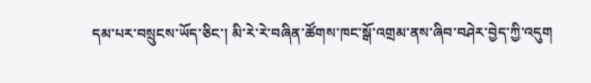དམ་པར་བསྲུངས་ཡོད་ཅིང་། མི་རེ་རེ་བཞིན་ཚོགས་ཁང་སྒོ་འགྲམ་ནས་ཞིབ་བཤེར་བྱེད་ཀྱི་འདུག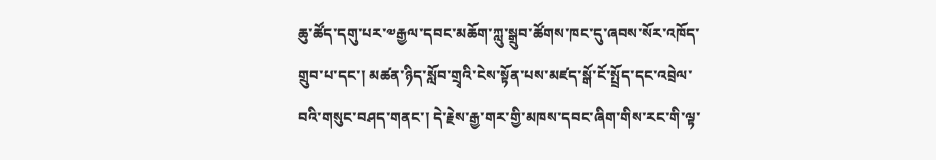ཆུ་ཚོད་དགུ་པར་༧རྒྱལ་དབང་མཆོག་ཀླུ་སྒྲུབ་ཚོགས་ཁང་དུ་ཞབས་སོར་འཁོད་གྲུབ་པ་དང་། མཚན་ཉིད་སློབ་གྲྭའི་ངེས་སྟོན་པས་མཛད་སྒོ་ངོ་སྤྲོད་དང་འབྲེལ་བའི་གསུང་བཤད་གནང་། དེ་རྗེས་རྒྱ་གར་གྱི་མཁས་དབང་ཞིག་གིས་རང་གི་ལྟ་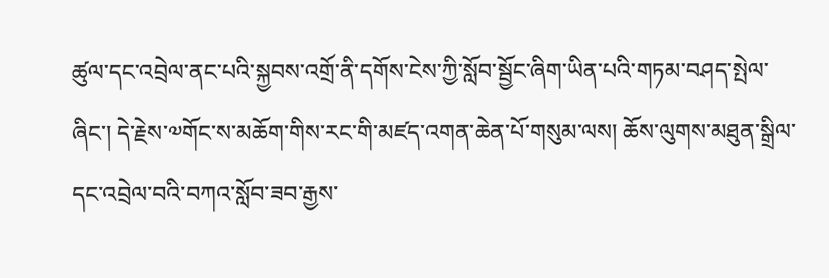ཚུལ་དང་འབྲེལ་ནང་པའི་སྐྱབས་འགྲོ་ནི་དགོས་ངེས་ཀྱི་སློབ་སྦྱོང་ཞིག་ཡིན་པའི་གཏམ་བཤད་སྤེལ་ཞིང་། དེ་རྗེས་༧གོང་ས་མཆོག་གིས་རང་གི་མཛད་འགན་ཆེན་པོ་གསུམ་ལས། ཆོས་ལུགས་མཐུན་སྒྲིལ་དང་འབྲེལ་བའི་བཀའ་སློབ་ཟབ་རྒྱས་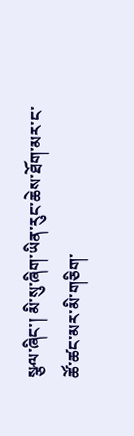སྩལ་ཞིང་། མི་སུ་ཞིག་ཡིན་རུང་ཆེས་ཐོག་མར་ང་ཚོ་ཚང་མར་མི་གཅིག་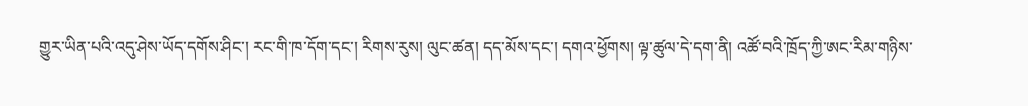གྱུར་ཡིན་པའི་འདུ་ཤེས་ཡོད་དགོས་ཤིང་། རང་གི་ཁ་དོག་དང་། རིགས་རུས། ལུང་ཚན། དད་མོས་དང་། དགའ་ཕྱོགས། ལྟ་ཚུལ་དེ་དག་ནི། འཚོ་བའི་ཁྲོད་ཀྱི་ཨང་རིམ་གཉིས་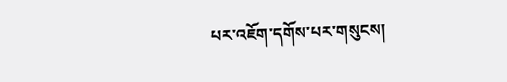པར་འཇོག་དགོས་པར་གསུངས།